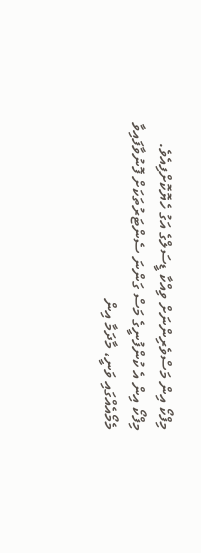މިފްކޯ އިން މަސްވެރިންނަށް ވިއްކާ ޑީސަލްގެ އަގު ހެޔޮކޮށްފިއެވެ.
މިފްކޯ އިން އެ ކުންފުނީގެ މަސް ގަންނަ ސެންޓަރުތަކަށް ފޮނުވާފައިވާ މެމޯއެއްގައި ވަނީ، މާދަމާ އިން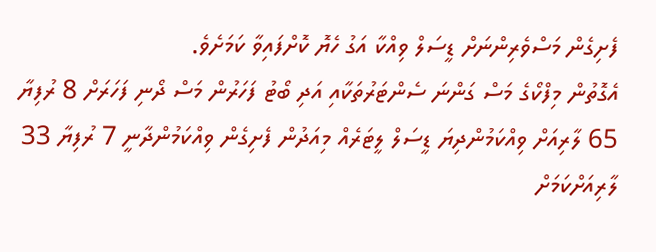ފެށިގެން މަސްވެރިންނަށް ޑީސަލް ވިއްކާ އަގު ހެޔޮ ކޮށްފައިވާ ކަމަށެވެ.
އެގޮތުން މިފްކޯގެ މަސް ގަންނަ ސެންޓަރުތަކާއި އަދި ބޯޓު ފަހަރުން މަސް ދޯނި ފަހަރަށް 8 ރުފިޔާ 65 ލާރިއަށް ވިއްކަމުންދިޔަ ޑީސަލް ލީޓަރެއް މިއަދުން ފެށިގެން ވިއްކަމުންދާނީ 7 ރުފިޔާ 33 ލާރިއަށްކަމަށް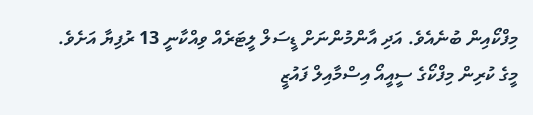މިފްކޯއިން ބުނެއެވެ. އަދި އާންމުންނަށް ޑީސަލް ލީޓަރެއް ވިއްކާނީ 13 ރުފިޔާ އަށެވެ.
މީގެ ކުރިން މިފްކޯގެ ސީއީއޯ އިސްމާއިލް ފައުޒީ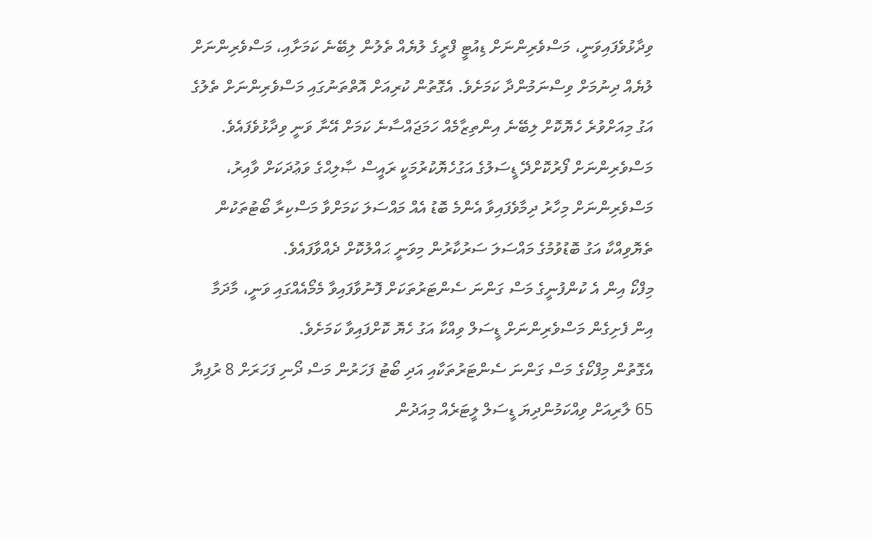ވިދާޅުވެފައިވަނީ، މަސްވެރިންނަށް ޑިއުޓީ ފްރީގެ ލުޔެއް ތެލުން ލިބޭނެ ކަމަށާއި، މަސްވެރިންނަށް ލުޔެއް ދިނުމަށް ވިސްނަމުންދާ ކަމަށެވެ. އެގޮތުން ކުރިއަށް އޮތްތަނުގައި މަސްވެރިންނަށް ތެލުގެ އަގު މިއަށްވުރެ ހެޔޮކޮށް ލިބޭނެ އިންތިޒާމެއް ހަމަޖައްސާނެ ކަމަށް އޭނާ ވަނީ ވިދާޅުވެފައެވެ.
މަސްވެރިންނަށް ފޯރުކޮށްދޭ ޑީސަލުގެ އަގުހެޔޮކުރުމަކީ ރައީސް ޞާލިޙްގެ ވަޢުދަކަށް ވާއިރު، މަސްވެރިންނަށް މިހާރު ދިމާވެފައިވާ އެންމެ ބޮޑު އެއް މައްސަލަ ކަމަށްވާ މަސްކިރާ ބޯޓުތަކުން ތެޔޮވިއްކާ އަގު ބޮޑުވުމުގެ މައްސަލަ ސަރުކާރުން މިވަނީ ޙައްލުކޮށް ދެއްވާފައެވެ.
މިފްކޯ އިން އެ ކުންފުނީގެ މަސް ގަންނަ ސެންޓަރުތަކަށް ފޮނުވާފައިވާ މެމޯއެއްގައި ވަނީ، މާދަމާ އިން ފެށިގެން މަސްވެރިންނަށް ޑީސަލް ވިއްކާ އަގު ހެޔޮ ކޮށްފައިވާ ކަމަށެވެ.
އެގޮތުން މިފްކޯގެ މަސް ގަންނަ ސެންޓަރުތަކާއި އަދި ބޯޓު ފަހަރުން މަސް ދޯނި ފަހަރަށް 8 ރުފިޔާ 65 ލާރިއަށް ވިއްކަމުންދިޔަ ޑީސަލް ލީޓަރެއް މިއަދުން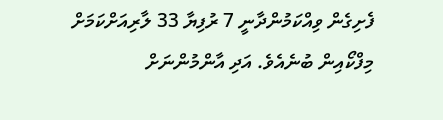ފެށިގެން ވިއްކަމުންދާނީ 7 ރުފިޔާ 33 ލާރިއަށްކަމަށް މިފްކޯއިން ބުނެއެވެ. އަދި އާންމުންނަށް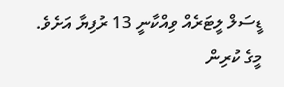ޑީސަލް ލީޓަރެއް ވިއްކާނީ 13 ރުފިޔާ އަށެވެ.
މީގެ ކުރިން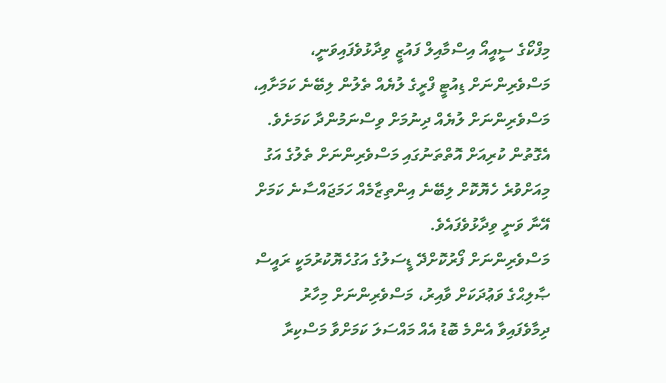މިފްކޯގެ ސީއީއޯ އިސްމާއިލް ފައުޒީ ވިދާޅުވެފައިވަނީ، މަސްވެރިންނަށް ޑިއުޓީ ފްރީގެ ލުޔެއް ތެލުން ލިބޭނެ ކަމަށާއި، މަސްވެރިންނަށް ލުޔެއް ދިނުމަށް ވިސްނަމުންދާ ކަމަށެވެ. އެގޮތުން ކުރިއަށް އޮތްތަނުގައި މަސްވެރިންނަށް ތެލުގެ އަގު މިއަށްވުރެ ހެޔޮކޮށް ލިބޭނެ އިންތިޒާމެއް ހަމަޖައްސާނެ ކަމަށް އޭނާ ވަނީ ވިދާޅުވެފައެވެ.
މަސްވެރިންނަށް ފޯރުކޮށްދޭ ޑީސަލުގެ އަގުހެޔޮކުރުމަކީ ރައީސް ޞާލިޙްގެ ވަޢުދަކަށް ވާއިރު، މަސްވެރިންނަށް މިހާރު ދިމާވެފައިވާ އެންމެ ބޮޑު އެއް މައްސަލަ ކަމަށްވާ މަސްކިރާ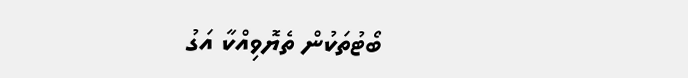ބޯޓުތަކުން ތެޔޮވިއްކާ އަގު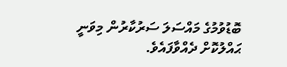ބޮޑުވުމުގެ މައްސަލަ ސަރުކާރުން މިވަނީ ޙައްލުކޮށް ދެއްވާފައެވެ.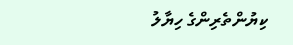ކިޔުންތެރިންގެ ހިޔާލު